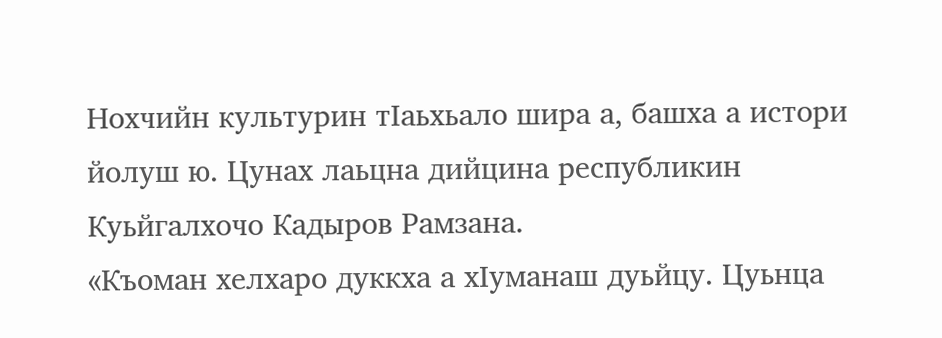Нохчийн культурин тӀаьхьало шира а, башха а истори йолуш ю. Цунах лаьцна дийцина республикин Куьйгалхочо Кадыров Рамзана.
«Къоман хелхаро дуккха а хӀуманаш дуьйцу. Цуьнца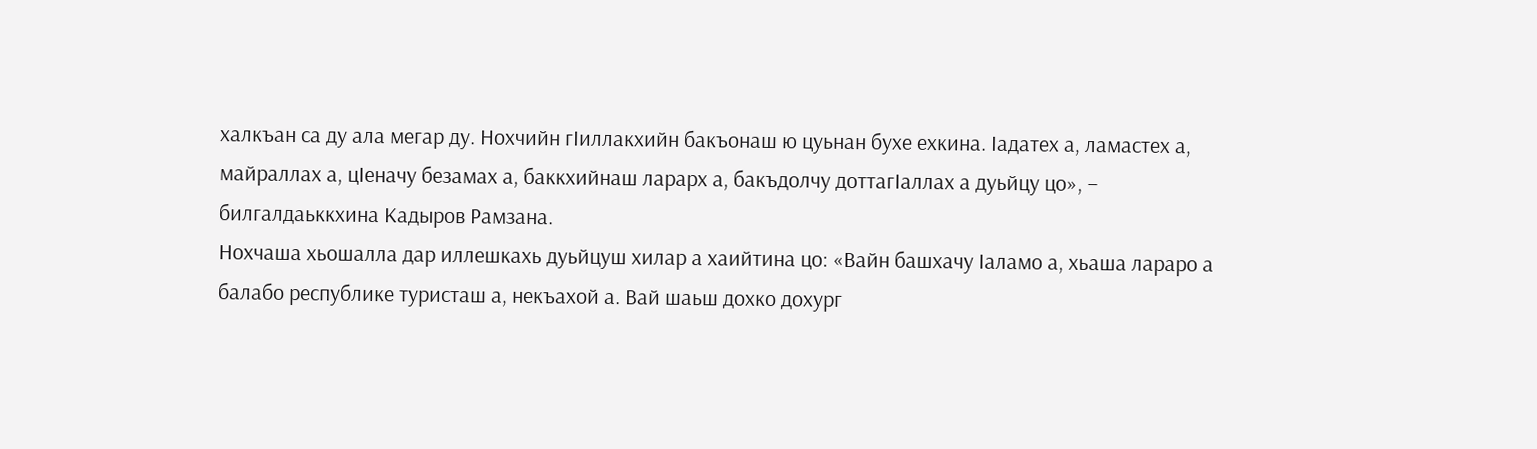халкъан са ду ала мегар ду. Нохчийн гIиллакхийн бакъонаш ю цуьнан бухе ехкина. Ӏадатех а, ламастех а, майраллах а, цӀеначу безамах а, баккхийнаш ларарх а, бакъдолчу доттагӀаллах а дуьйцу цо», – билгалдаьккхина Кадыров Рамзана.
Нохчаша хьошалла дар иллешкахь дуьйцуш хилар а хаийтина цо: «Вайн башхачу Ӏаламо а, хьаша лараро а балабо республике туристаш а, некъахой а. Вай шаьш дохко дохург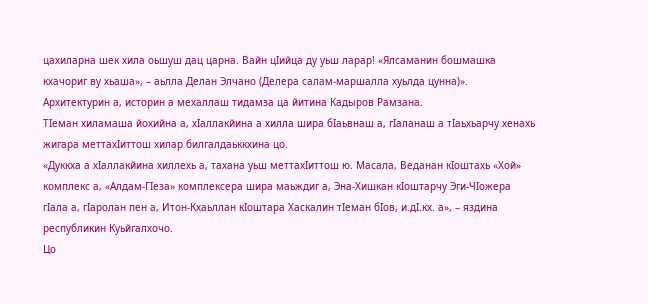цахиларна шек хила оьшуш дац царна. Вайн цӀийца ду уьш ларар! «Ялсаманин бошмашка кхачориг ву хьаша», – аьлла Делан Элчано (Делера салам-маршалла хуьлда цунна)».
Архитектурин а, историн а мехаллаш тидамза ца йитина Кадыров Рамзана.
ТӀеман хиламаша йохийна а, хӀаллакйина а хилла шира бӀаьвнаш а, гӀаланаш а тӀаьхьарчу хенахь жигара меттахӀиттош хилар билгалдаьккхина цо.
«Дуккха а хӀаллакйина хиллехь а, тахана уьш меттахӀиттош ю. Масала, Веданан кӀоштахь «Хой» комплекс а, «Алдам-ГӀеза» комплексера шира маьждиг а, Эна-Хишкан кӀоштарчу Эги-ЧӀожера гӀала а, гӀаролан пен а, Итон-Кхаьллан кӀоштара Хаскалин тӀеман бӀов, и.дӀ.кх. а», – яздина республикин Куьйгалхочо.
Цо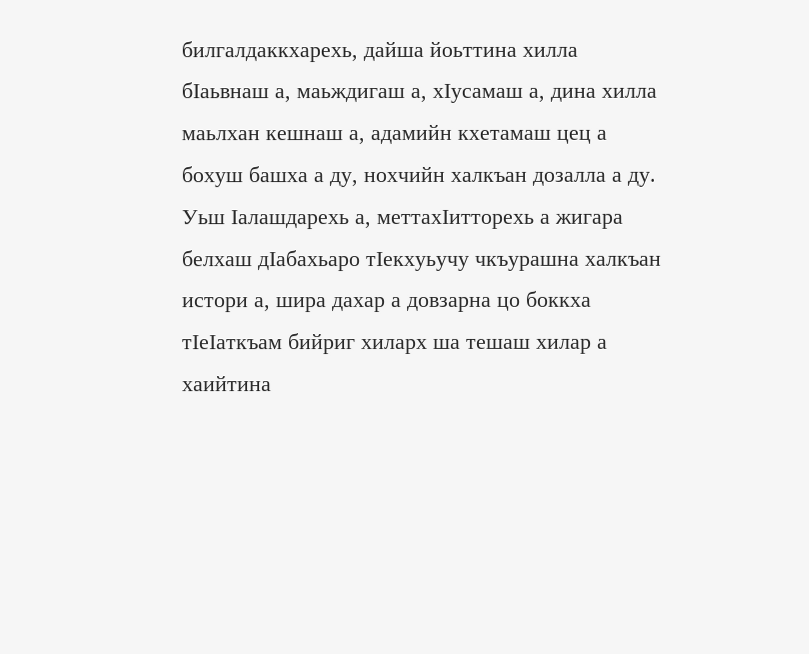билгалдаккхарехь, дайша йоьттина хилла бӀаьвнаш а, маьждигаш а, хIусамаш а, дина хилла маьлхан кешнаш а, адамийн кхетамаш цец а бохуш башха а ду, нохчийн халкъан дозалла а ду.
Уьш Ӏалашдарехь а, меттахӀитторехь а жигара белхаш дӀабахьаро тӀекхуьучу чкъурашна халкъан истори а, шира дахар а довзарна цо боккха тIеӀаткъам бийриг хиларх ша тешаш хилар а хаийтина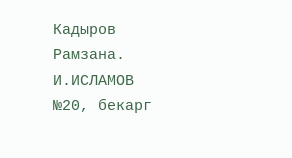Кадыров Рамзана.
И.ИСЛАМОВ
№20, бекарг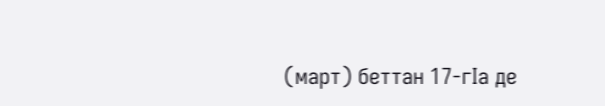(март) беттан 17-гIа де